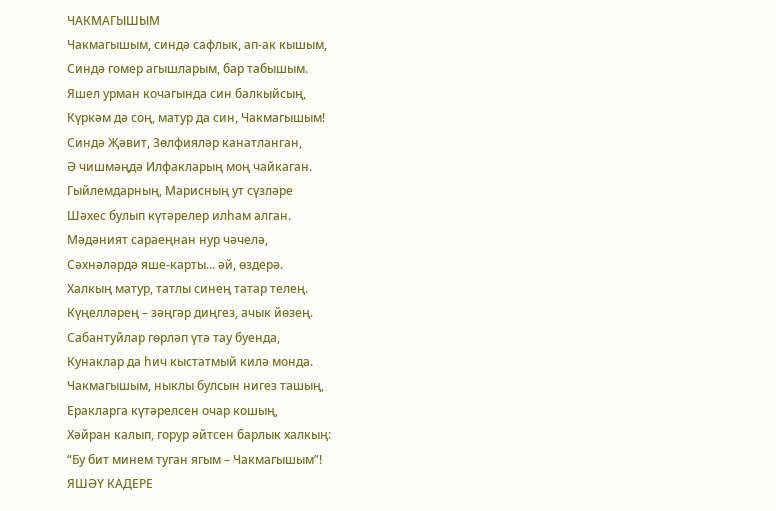ЧАКМАГЫШЫМ
Чакмагышым, синдә сафлык, ап-ак кышым,
Синдә гомер агышларым, бар табышым.
Яшел урман кочагында син балкыйсың,
Күркәм дә соң, матур да син, Чакмагышым!
Синдә Җәвит, Зөлфияләр канатланган,
Ә чишмәңдә Илфакларың моң чайкаган.
Гыйлемдарның, Марисның ут сүзләре
Шәхес булып күтәрелер илһам алган.
Мәдәният сараеңнан нур чәчелә,
Сәхнәләрдә яше-карты... әй, өздерә.
Халкың матур, татлы синең татар телең.
Күңелләрең – зәңгәр диңгез, ачык йөзең.
Сабантуйлар гөрләп үтә тау буенда,
Кунаклар да һич кыстатмый килә монда.
Чакмагышым, ныклы булсын нигез ташың,
Еракларга күтәрелсен очар кошың,
Хәйран калып, горур әйтсен барлык халкың:
“Бу бит минем туган ягым – Чакмагышым”!
ЯШӘҮ КАДЕРЕ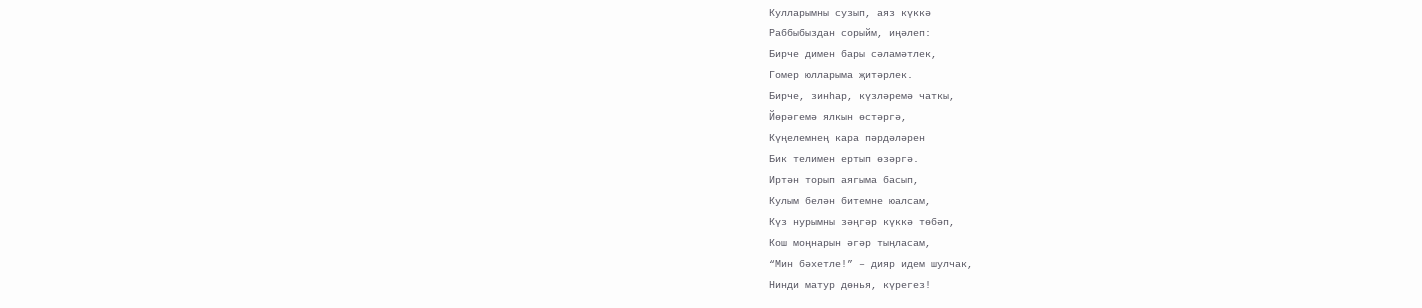Кулларымны сузып, аяз күккә
Раббыбыздан сорыйм, иңәлеп:
Бирче димен бары сәламәтлек,
Гомер юлларыма җитәрлек.
Бирче, зинһар, күзләремә чаткы,
Йөрәгемә ялкын өстәргә,
Күңелемнең кара пәрдәләрен
Бик телимен ертып өзәргә.
Иртән торып аягыма басып,
Кулым белән битемне юалсам,
Күз нурымны зәңгәр күккә төбәп,
Кош моңнарын әгәр тыңласам,
“Мин бәхетле!” – дияр идем шулчак,
Нинди матур дөнья, күрегез!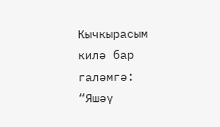Кычкырасым килә бар галәмгә:
“Яшәү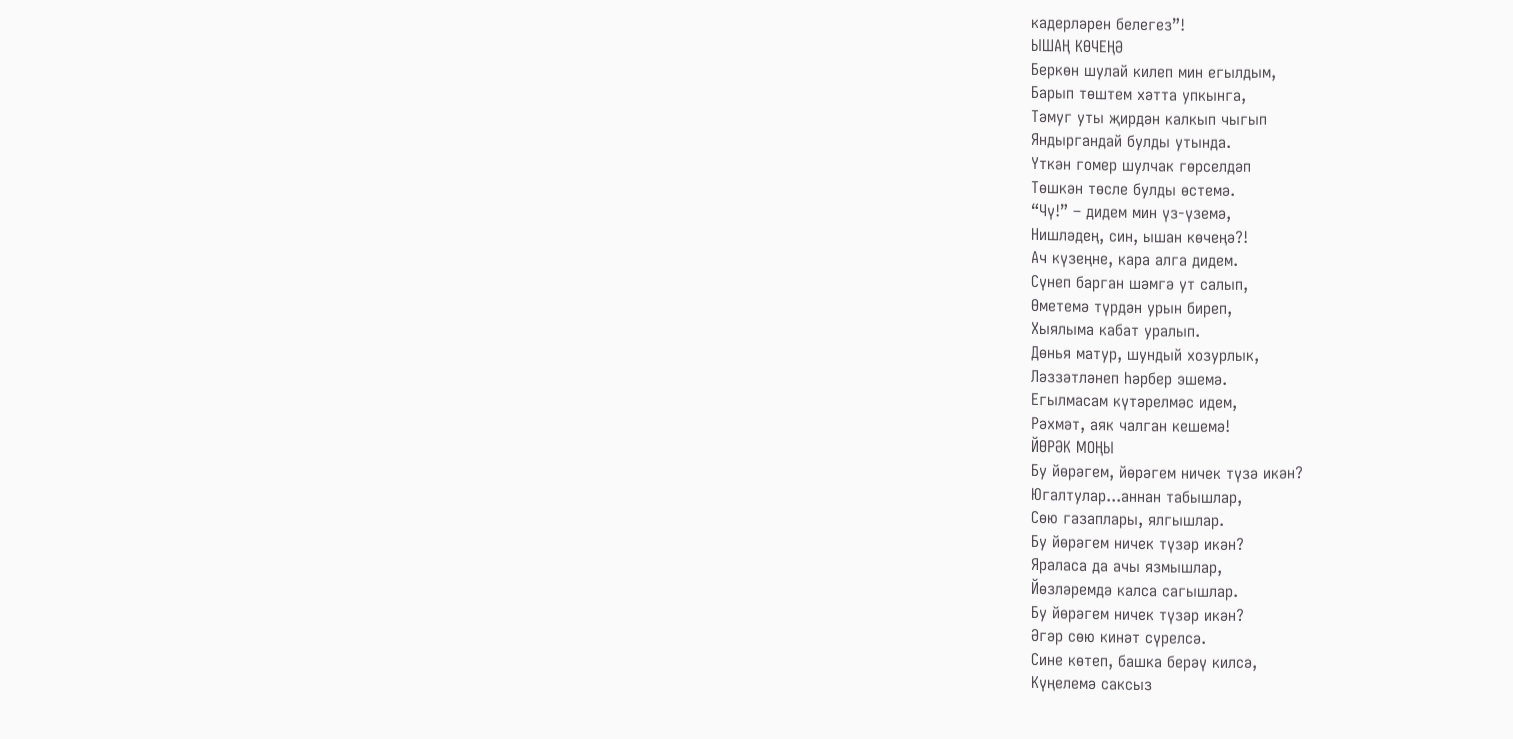кадерләрен белегез”!
ЫШАҢ КӨЧЕҢӘ
Беркөн шулай килеп мин егылдым,
Барып төштем хәтта упкынга,
Тәмуг уты җирдән калкып чыгып
Яндыргандай булды утында.
Үткән гомер шулчак гөрселдәп
Төшкән төсле булды өстемә.
“Чү!” – дидем мин үз-үземә,
Нишләдең, син, ышан көчеңә?!
Ач күзеңне, кара алга дидем.
Сүнеп барган шәмгә ут салып,
Өметемә түрдән урын биреп,
Хыялыма кабат уралып.
Дөнья матур, шундый хозурлык,
Ләззәтләнеп һәрбер эшемә.
Егылмасам күтәрелмәс идем,
Рәхмәт, аяк чалган кешемә!
ЙӨРӘК МОҢЫ
Бу йөрәгем, йөрәгем ничек түзә икән?
Югалтулар...аннан табышлар,
Сөю газаплары, ялгышлар.
Бу йөрәгем ничек түзәр икән?
Яраласа да ачы язмышлар,
Йөзләремдә калса сагышлар.
Бу йөрәгем ничек түзәр икән?
Әгәр сөю кинәт сүрелсә.
Сине көтеп, башка берәү килсә,
Күңелемә саксыз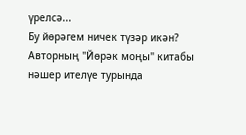үрелсә...
Бу йөрәгем ничек түзәр икән?
Авторның "Йөрәк моңы" китабы нәшер ителүе турында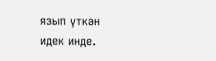язып үткән идек инде.